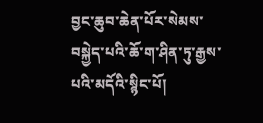བྱང་ཆུབ་ཆེན་པོར་སེམས་བསྐྱེད་པའི་ཆོ་ག་ཤིན་ཏུ་རྒྱས་པའི་མདོའི་སྙིང་པོ།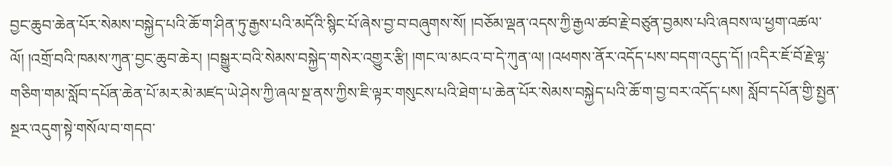བྱང་ཆུབ་ཆེན་པོར་སེམས་བསྐྱེད་པའི་ཆོ་ག་ཤིན་ཏུ་རྒྱས་པའི་མདོའི་སྙིང་པོ་ཞེས་བྱ་བ་བཞུགས་སོ། །བཅོམ་ལྡན་འདས་ཀྱི་རྒྱལ་ཚབ་རྗེ་བཙུན་བྱམས་པའི་ཞབས་ལ་ཕྱག་འཚལ་ལོ། །འགྲོ་བའི་ཁམས་ཀུན་བྱང་ཆུབ་ཆེར། །བསྒྱུར་བའི་སེམས་བསྐྱེད་གསེར་འགྱུར་རྩི། །གང་ལ་མངའ་བ་དེ་ཀུན་ལ། །འཕགས་ནོར་འདོད་པས་བདག་འདུད་དོ། །འདིར་ཇོ་བོ་རྗེ་ལྷ་གཅིག་གམ་སློབ་དཔོན་ཆེན་པོ་མར་མེ་མཛད་ཡེ་ཤེས་ཀྱི་ཞལ་སྔ་ནས་ཀྱིས་ཇི་ལྟར་གསུངས་པའི་ཐེག་པ་ཆེན་པོར་སེམས་བསྐྱེད་པའི་ཆོ་ག་བྱ་བར་འདོད་པས། སློབ་དཔོན་གྱི་སྤྱན་སྔར་འདུག་སྟེ་གསོལ་བ་གདབ་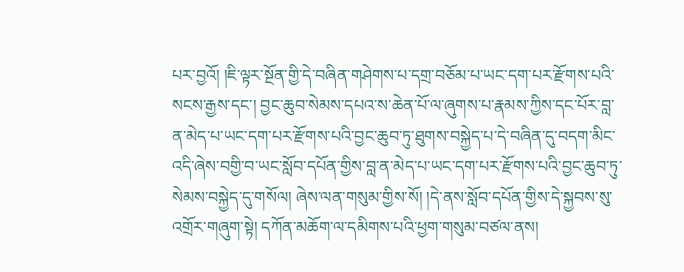པར་བྱའོ། །ཇི་ལྟར་སྔོན་གྱི་དེ་བཞིན་གཤེགས་པ་དགྲ་བཅོམ་པ་ཡང་དག་པར་རྫོགས་པའི་སངས་རྒྱས་དང་། བྱང་ཆུབ་སེམས་དཔའ་ས་ཆེན་པོ་ལ་ཞུགས་པ་རྣམས་ཀྱིས་དང་པོར་བླ་ན་མེད་པ་ཡང་དག་པར་རྫོགས་པའི་བྱང་ཆུབ་ཏུ་ཐུགས་བསྐྱེད་པ་དེ་བཞིན་དུ་བདག་མིང་འདི་ཞེས་བགྱི་བ་ཡང་སློབ་དཔོན་གྱིས་བླ་ན་མེད་པ་ཡང་དག་པར་རྫོགས་པའི་བྱང་ཆུབ་ཏུ་སེམས་བསྐྱེད་དུ་གསོལ། ཞེས་ལན་གསུམ་གྱིས་སོ། །དེ་ནས་སློབ་དཔོན་གྱིས་དེ་སྐྱབས་སུ་འགྲོར་གཞུག་སྟེ། དཀོན་མཆོག་ལ་དམིགས་པའི་ཕྱག་གསུམ་བཙལ་ནས།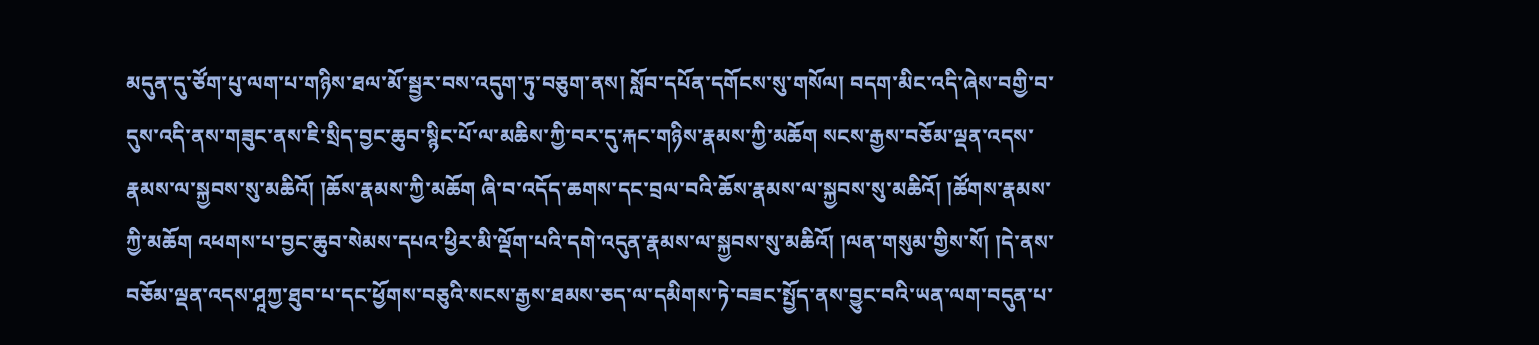མདུན་དུ་ཙོག་པུ་ལག་པ་གཉིས་ཐལ་མོ་སྦྱར་བས་འདུག་ཏུ་བཅུག་ནས། སློབ་དཔོན་དགོངས་སུ་གསོལ། བདག་མིང་འདི་ཞེས་བགྱི་བ་དུས་འདི་ནས་གཟུང་ནས་ཇི་སྲིད་བྱང་ཆུབ་སྙིང་པོ་ལ་མཆིས་ཀྱི་བར་དུ་རྐང་གཉིས་རྣམས་ཀྱི་མཆོག སངས་རྒྱས་བཅོམ་ལྡན་འདས་རྣམས་ལ་སྐྱབས་སུ་མཆིའོ། །ཆོས་རྣམས་ཀྱི་མཆོག ཞི་བ་འདོད་ཆགས་དང་བྲལ་བའི་ཆོས་རྣམས་ལ་སྐྱབས་སུ་མཆིའོ། །ཚོགས་རྣམས་ཀྱི་མཆོག འཕགས་པ་བྱང་ཆུབ་སེམས་དཔའ་ཕྱིར་མི་ལྡོག་པའི་དགེ་འདུན་རྣམས་ལ་སྐྱབས་སུ་མཆིའོ། །ལན་གསུམ་གྱིས་སོ། །དེ་ནས་བཅོམ་ལྡན་འདས་ཤཱཀྱ་ཐུབ་པ་དང་ཕྱོགས་བཅུའི་སངས་རྒྱས་ཐམས་ཅད་ལ་དམིགས་ཏེ་བཟང་སྤྱོད་ནས་བྱུང་བའི་ཡན་ལག་བདུན་པ་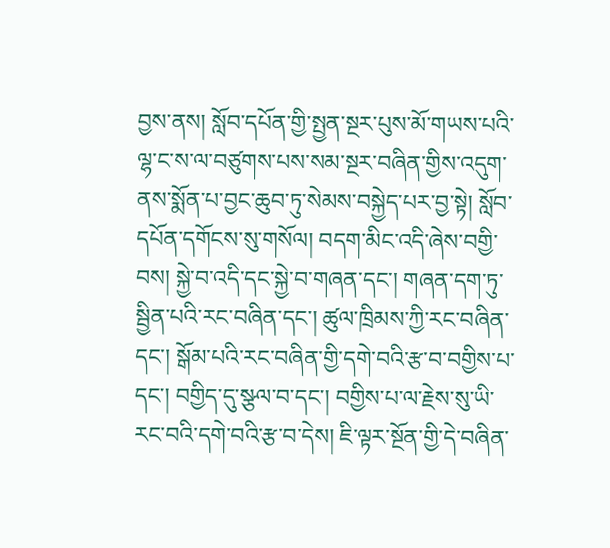བྱས་ནས། སློབ་དཔོན་གྱི་སྤྱན་སྔར་པུས་མོ་གཡས་པའི་ལྷ་ང་ས་ལ་བཙུགས་པས་སམ་སྔར་བཞིན་གྱིས་འདུག་ནས་སྨོན་པ་བྱང་ཆུབ་ཏུ་སེམས་བསྐྱེད་པར་བྱ་སྟེ། སློབ་དཔོན་དགོངས་སུ་གསོལ། བདག་མིང་འདི་ཞེས་བགྱི་བས། སྐྱེ་བ་འདི་དང་སྐྱེ་བ་གཞན་དང་། གཞན་དག་ཏུ་སྦྱིན་པའི་རང་བཞིན་དང་། ཚུལ་ཁྲིམས་ཀྱི་རང་བཞིན་དང་། སྒོམ་པའི་རང་བཞིན་གྱི་དགེ་བའི་རྩ་བ་བགྱིས་པ་དང་། བགྱིད་དུ་སྩལ་བ་དང་། བགྱིས་པ་ལ་རྗེས་སུ་ཡི་རང་བའི་དགེ་བའི་རྩ་བ་དེས། ཇི་ལྟར་སྔོན་གྱི་དེ་བཞིན་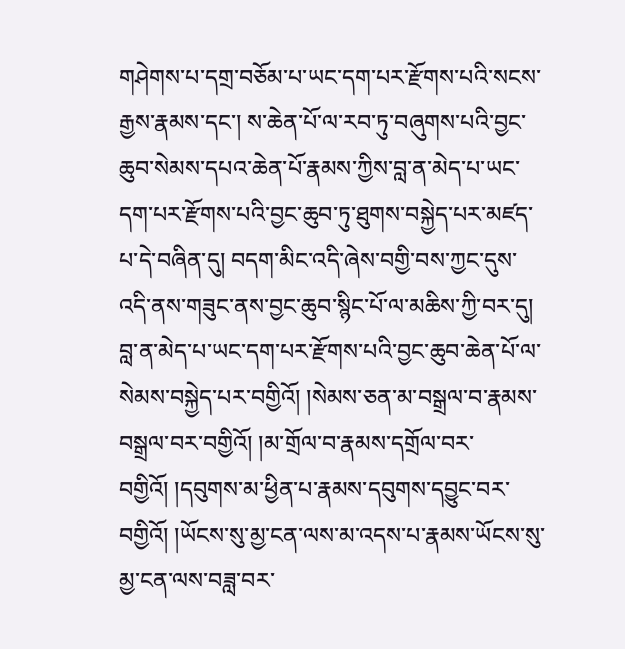གཤེགས་པ་དགྲ་བཅོམ་པ་ཡང་དག་པར་རྫོགས་པའི་སངས་རྒྱས་རྣམས་དང་། ས་ཆེན་པོ་ལ་རབ་ཏུ་བཞུགས་པའི་བྱང་ཆུབ་སེམས་དཔའ་ཆེན་པོ་རྣམས་ཀྱིས་བླ་ན་མེད་པ་ཡང་དག་པར་རྫོགས་པའི་བྱང་ཆུབ་ཏུ་ཐུགས་བསྐྱེད་པར་མཛད་པ་དེ་བཞིན་དུ། བདག་མིང་འདི་ཞེས་བགྱི་བས་ཀྱང་དུས་འདི་ནས་གཟུང་ནས་བྱང་ཆུབ་སྙིང་པོ་ལ་མཆིས་ཀྱི་བར་དུ། བླ་ན་མེད་པ་ཡང་དག་པར་རྫོགས་པའི་བྱང་ཆུབ་ཆེན་པོ་ལ་སེམས་བསྐྱེད་པར་བགྱིའོ། །སེམས་ཅན་མ་བསྒྲལ་བ་རྣམས་བསྒྲལ་བར་བགྱིའོ། །མ་གྲོལ་བ་རྣམས་དགྲོལ་བར་བགྱིའོ། །དབུགས་མ་ཕྱིན་པ་རྣམས་དབུགས་དབྱུང་བར་བགྱིའོ། །ཡོངས་སུ་མྱ་ངན་ལས་མ་འདས་པ་རྣམས་ཡོངས་སུ་མྱ་ངན་ལས་བཟླ་བར་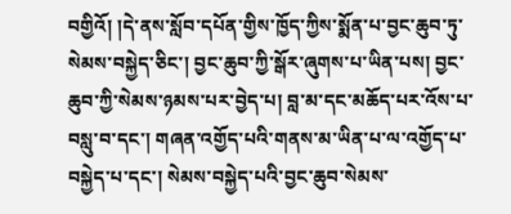བགྱིའོ། །དེ་ནས་སློབ་དཔོན་གྱིས་ཁྱོད་ཀྱིས་སྨོན་པ་བྱང་ཆུབ་ཏུ་སེམས་བསྐྱེད་ཅིང་། བྱང་ཆུབ་ཀྱི་སྒོར་ཞུགས་པ་ཡིན་པས། བྱང་ཆུབ་ཀྱི་སེམས་ཉམས་པར་བྱེད་པ། བླ་མ་དང་མཆོད་པར་འོས་པ་བསླུ་བ་དང་། གཞན་འགྱོད་པའི་གནས་མ་ཡིན་པ་ལ་འགྱོད་པ་བསྐྱེད་པ་དང་། སེམས་བསྐྱེད་པའི་བྱང་ཆུབ་སེམས་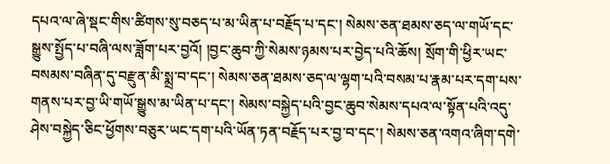དཔའ་ལ་ཞེ་སྡང་གིས་ཚིགས་སུ་བཅད་པ་མ་ཡིན་པ་བརྗོད་པ་དང་། སེམས་ཅན་ཐམས་ཅད་ལ་གཡོ་དང་སྒྱུས་སྤྱོད་པ་བཞི་ལས་ཟློག་པར་བྱའོ། །བྱང་ཆུབ་ཀྱི་སེམས་ཉམས་པར་བྱེད་པའི་ཆོས། སྲོག་གི་ཕྱིར་ཡང་བསམས་བཞིན་དུ་བརྫུན་མི་སྨྲ་བ་དང་། སེམས་ཅན་ཐམས་ཅད་ལ་ལྷག་པའི་བསམ་པ་རྣམ་པར་དག་པས་གནས་པར་བྱ་ཡི་གཡོ་སྒྱུས་མ་ཡིན་པ་དང་། སེམས་བསྐྱེད་པའི་བྱང་ཆུབ་སེམས་དཔའ་ལ་སྟོན་པའི་འདུ་ཤེས་བསྐྱེད་ཅིང་ཕྱོགས་བཅུར་ཡང་དག་པའི་ཡོན་ཏན་བརྗོད་པར་བྱ་བ་དང་། སེམས་ཅན་འགའ་ཞིག་དགེ་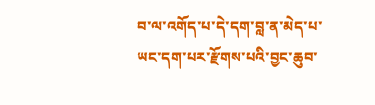བ་ལ་འགོད་པ་དེ་དག་བླ་ན་མེད་པ་ཡང་དག་པར་རྫོགས་པའི་བྱང་ཆུབ་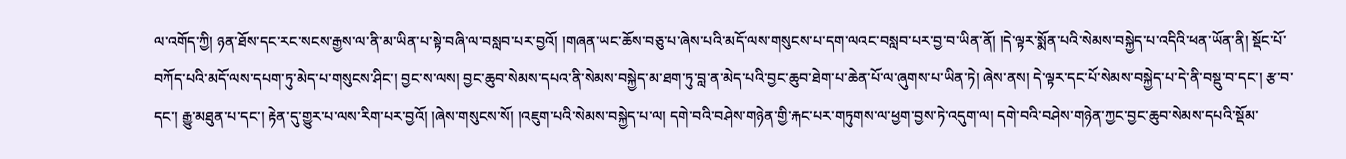ལ་འགོད་ཀྱི། ཉན་ཐོས་དང་རང་སངས་རྒྱས་ལ་ནི་མ་ཡིན་པ་སྟེ་བཞི་ལ་བསླབ་པར་བྱའོ། །གཞན་ཡང་ཆོས་བཅུ་པ་ཞེས་པའི་མདོ་ལས་གསུངས་པ་དག་ལའང་བསླབ་པར་བྱ་བ་ཡིན་ནོ། །དེ་ལྟར་སྨོན་པའི་སེམས་བསྐྱེད་པ་འདིའི་ཕན་ཡོན་ནི། སྡོང་པོ་བཀོད་པའི་མདོ་ལས་དཔག་ཏུ་མེད་པ་གསུངས་ཤིང་། བྱང་ས་ལས། བྱང་ཆུབ་སེམས་དཔའ་ནི་སེམས་བསྐྱེད་མ་ཐག་ཏུ་བླ་ན་མེད་པའི་བྱང་ཆུབ་ཐེག་པ་ཆེན་པོ་ལ་ཞུགས་པ་ཡིན་ཏེ། ཞེས་ནས། དེ་ལྟར་དང་པོ་སེམས་བསྐྱེད་པ་དེ་ནི་བསྡུ་བ་དང་། རྩ་བ་དང་། རྒྱུ་མཐུན་པ་དང་། རྟེན་དུ་གྱུར་པ་ལས་རིག་པར་བྱའོ། །ཞེས་གསུངས་སོ། །འཇུག་པའི་སེམས་བསྐྱེད་པ་ལ། དགེ་བའི་བཤེས་གཉེན་གྱི་རྐང་པར་གཏུགས་ལ་ཕྱག་བྱས་ཏེ་འདུག་ལ། དགེ་བའི་བཤེས་གཉེན་ཀྱང་བྱང་ཆུབ་སེམས་དཔའི་སྡོམ་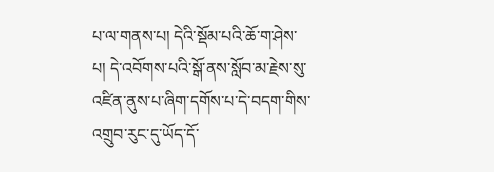པ་ལ་གནས་པ། དེའི་སྡོམ་པའི་ཆོ་ག་ཤེས་པ། དེ་འབོགས་པའི་སྒོ་ནས་སློབ་མ་རྗེས་སུ་འཛིན་ནུས་པ་ཞིག་དགོས་པ་དེ་བདག་གིས་འགྲུབ་རུང་དུ་ཡོད་དོ་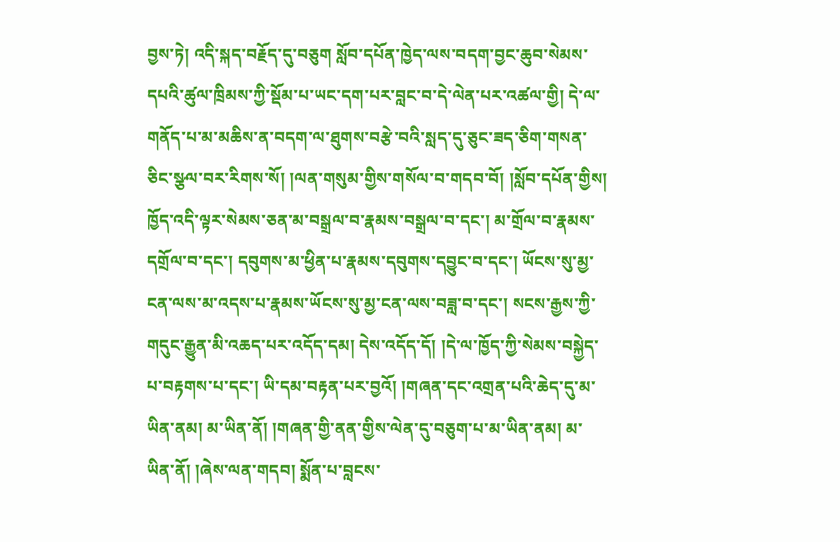བྱས་ཏེ། འདི་སྐད་བརྗོད་དུ་བཅུག སློབ་དཔོན་ཁྱེད་ལས་བདག་བྱང་ཆུབ་སེམས་དཔའི་ཚུལ་ཁྲིམས་ཀྱི་སྡོམ་པ་ཡང་དག་པར་བླང་བ་དེ་ལེན་པར་འཚལ་གྱི། དེ་ལ་གནོད་པ་མ་མཆིས་ན་བདག་ལ་ཐུགས་བརྩེ་བའི་སླད་དུ་ཅུང་ཟད་ཅིག་གསན་ཅིང་སྩལ་བར་རིགས་སོ། །ལན་གསུམ་གྱིས་གསོལ་བ་གདབ་བོ། །སློབ་དཔོན་གྱིས། ཁྱོད་འདི་ལྟར་སེམས་ཅན་མ་བསྒྲལ་བ་རྣམས་བསྒྲལ་བ་དང་། མ་གྲོལ་བ་རྣམས་དགྲོལ་བ་དང་། དབུགས་མ་ཕྱིན་པ་རྣམས་དབུགས་དབྱུང་བ་དང་། ཡོངས་སུ་མྱ་ངན་ལས་མ་འདས་པ་རྣམས་ཡོངས་སུ་མྱ་ངན་ལས་བཟླ་བ་དང་། སངས་རྒྱས་ཀྱི་གདུང་རྒྱུན་མི་འཆད་པར་འདོད་དམ། དེས་འདོད་དོ། །དེ་ལ་ཁྱོད་ཀྱི་སེམས་བསྐྱེད་པ་བརྟགས་པ་དང་། ཡི་དམ་བརྟན་པར་བྱའོ། །གཞན་དང་འགྲན་པའི་ཆེད་དུ་མ་ཡིན་ནམ། མ་ཡིན་ནོ། །གཞན་གྱི་ནན་གྱིས་ལེན་དུ་བཅུག་པ་མ་ཡིན་ནམ། མ་ཡིན་ནོ། །ཞེས་ལན་གདབ། སྨོན་པ་བླངས་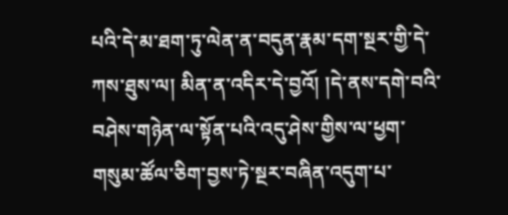པའི་དེ་མ་ཐག་ཏུ་ལེན་ན་བདུན་རྣམ་དག་སྔར་གྱི་དེ་ཀས་ཐུས་ལ། མིན་ན་འདིར་དེ་བྱའོ། །དེ་ནས་དགེ་བའི་བཤེས་གཉེན་ལ་སྟོན་པའི་འདུ་ཤེས་གྱིས་ལ་ཕྱག་གསུམ་ཚོལ་ཅིག་བྱས་ཏེ་སྔར་བཞིན་འདུག་པ་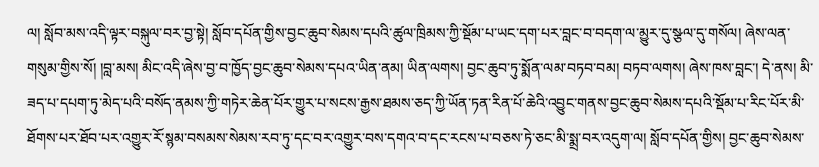ལ། སློབ་མས་འདི་ལྟར་བསྐུལ་བར་བྱ་སྟེ། སློབ་དཔོན་གྱིས་བྱང་ཆུབ་སེམས་དཔའི་ཚུལ་ཁྲིམས་ཀྱི་སྡོམ་པ་ཡང་དག་པར་བླང་བ་བདག་ལ་མྱུར་དུ་སྩལ་དུ་གསོལ། ཞེས་ལན་གསུམ་གྱིས་སོ། །བླ་མས། མིང་འདི་ཞེས་བྱ་བ་ཁྱོད་བྱང་ཆུབ་སེམས་དཔའ་ཡིན་ནམ། ཡིན་ལགས། བྱང་ཆུབ་ཏུ་སྨོན་ལམ་བཏབ་བམ། བཏབ་ལགས། ཞེས་ཁས་བླང་། དེ་ནས། མི་ཟད་པ་དཔག་ཏུ་མེད་པའི་བསོད་ནམས་ཀྱི་གཏེར་ཆེན་པོར་གྱུར་པ་སངས་རྒྱས་ཐམས་ཅད་ཀྱི་ཡོན་ཏན་རིན་པོ་ཆེའི་འབྱུང་གནས་བྱང་ཆུབ་སེམས་དཔའི་སྡོམ་པ་རིང་པོར་མི་ཐོགས་པར་ཐོབ་པར་འགྱུར་རོ་སྙམ་བསམས་སེམས་རབ་ཏུ་དང་བར་འགྱུར་བས་དགའ་བ་དང་རངས་པ་བཅས་ཏེ་ཅང་མི་སྨྲ་བར་འདུག་ལ། སློབ་དཔོན་གྱིས། བྱང་ཆུབ་སེམས་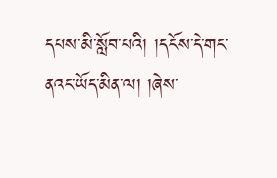དཔས་མི་སློབ་པའི། །དངོས་དེ་གང་ནའང་ཡོད་མིན་ལ། །ཞེས་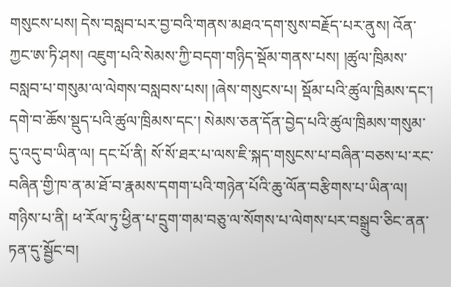གསུངས་པས། དེས་བསླབ་པར་བྱ་བའི་གནས་མཐའ་དག་སུས་བརྗོད་པར་ནུས། འོན་ཀྱང་ཨ་ཏི་ཤས། འཇུག་པའི་སེམས་ཀྱི་བདག་གཉིད་སྡོམ་གནས་པས། །ཚུལ་ཁྲིམས་བསླབ་པ་གསུམ་ལ་ལེགས་བསླབས་པས། །ཞེས་གསུངས་པ། སྡོམ་པའི་ཚུལ་ཁྲིམས་དང་། དགེ་བ་ཆོས་སྡུད་པའི་ཚུལ་ཁྲིམས་དང་། སེམས་ཅན་དོན་བྱེད་པའི་ཚུལ་ཁྲིམས་གསུམ་དུ་འདུ་བ་ཡིན་ལ། དང་པོ་ནི། སོ་སོ་ཐར་པ་ལས་ཇི་སྐད་གསུངས་པ་བཞིན་བཅས་པ་རང་བཞིན་གྱི་ཁ་ན་མ་ཐོ་བ་རྣམས་དགག་པའི་གཉེན་པོའི་ཆུ་ལོན་བརྩིགས་པ་ཡིན་ལ། གཉིས་པ་ནི། ཕ་རོལ་ཏུ་ཕྱིན་པ་དྲུག་གམ་བཅུ་ལ་སོགས་པ་ལེགས་པར་བསྒྲུབ་ཅིང་ནན་ཏན་དུ་སྦྱོང་བ།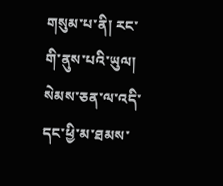གསུམ་པ་ནི། རང་གི་ནུས་པའི་ཡུལ། སེམས་ཅན་ལ་འདི་དང་ཕྱི་མ་ཐམས་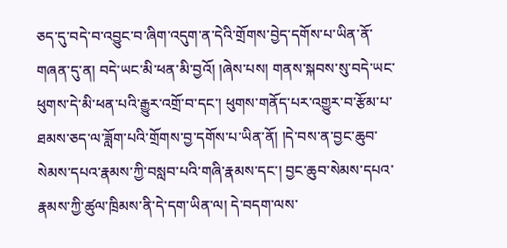ཅད་དུ་བདེ་བ་འབྱུང་བ་ཞིག་འདུག་ན་དེའི་གྲོགས་བྱེད་དགོས་པ་ཡིན་ནོ་གཞན་དུ་ན། བདེ་ཡང་མི་ཕན་མི་བྱའོ། །ཞེས་པས། གནས་སྐབས་སུ་བདེ་ཡང་ཕུགས་དེ་མི་ཕན་པའི་རྒྱུར་འགྲོ་བ་དང་། ཕུགས་གནོད་པར་འགྱུར་བ་རྩོམ་པ་ཐམས་ཅད་ལ་ཟློག་པའི་གྲོགས་བྱ་དགོས་པ་ཡིན་ནོ། །དེ་བས་ན་བྱང་ཆུབ་སེམས་དཔའ་རྣམས་ཀྱི་བསླབ་པའི་གཞི་རྣམས་དང་། བྱང་ཆུབ་སེམས་དཔའ་རྣམས་ཀྱི་ཚུལ་ཁྲིམས་ནི་དེ་དག་ཡིན་ལ། དེ་བདག་ལས་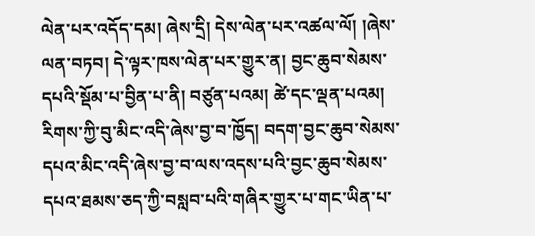ལེན་པར་འདོད་དམ། ཞེས་དྲི། དེས་ལེན་པར་འཚལ་ལོ། །ཞེས་ལན་བཏབ། དེ་ལྟར་ཁས་ལེན་པར་གྱུར་ན། བྱང་ཆུབ་སེམས་དཔའི་སྡོམ་པ་བྱིན་པ་ནི། བཙུན་པའམ། ཚེ་དང་ལྡན་པའམ། རིགས་ཀྱི་བུ་མིང་འདི་ཞེས་བྱ་བ་ཁྱོད། བདག་བྱང་ཆུབ་སེམས་དཔའ་མིང་འདི་ཞེས་བྱ་བ་ལས་འདས་པའི་བྱང་ཆུབ་སེམས་དཔའ་ཐམས་ཅད་ཀྱི་བསླབ་པའི་གཞིར་གྱུར་པ་གང་ཡིན་པ་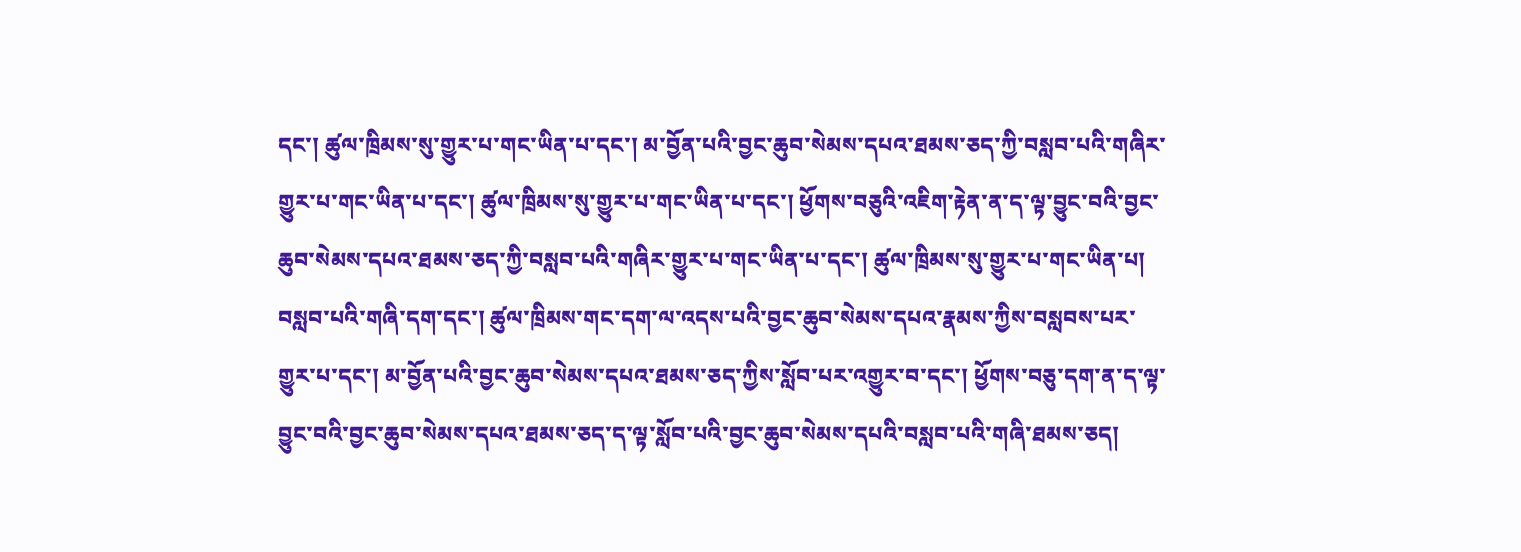དང་། ཚུལ་ཁྲིམས་སུ་གྱུར་པ་གང་ཡིན་པ་དང་། མ་བྱོན་པའི་བྱང་ཆུབ་སེམས་དཔའ་ཐམས་ཅད་ཀྱི་བསླབ་པའི་གཞིར་གྱུར་པ་གང་ཡིན་པ་དང་། ཚུལ་ཁྲིམས་སུ་གྱུར་པ་གང་ཡིན་པ་དང་། ཕྱོགས་བཅུའི་འཇིག་རྟེན་ན་ད་ལྟ་བྱུང་བའི་བྱང་ཆུབ་སེམས་དཔའ་ཐམས་ཅད་ཀྱི་བསླབ་པའི་གཞིར་གྱུར་པ་གང་ཡིན་པ་དང་། ཚུལ་ཁྲིམས་སུ་གྱུར་པ་གང་ཡིན་པ། བསླབ་པའི་གཞི་དག་དང་། ཚུལ་ཁྲིམས་གང་དག་ལ་འདས་པའི་བྱང་ཆུབ་སེམས་དཔའ་རྣམས་ཀྱིས་བསླབས་པར་གྱུར་པ་དང་། མ་བྱོན་པའི་བྱང་ཆུབ་སེམས་དཔའ་ཐམས་ཅད་ཀྱིས་སློབ་པར་འགྱུར་བ་དང་། ཕྱོགས་བཅུ་དག་ན་ད་ལྟ་བྱུང་བའི་བྱང་ཆུབ་སེམས་དཔའ་ཐམས་ཅད་ད་ལྟ་སློབ་པའི་བྱང་ཆུབ་སེམས་དཔའི་བསླབ་པའི་གཞི་ཐམས་ཅད།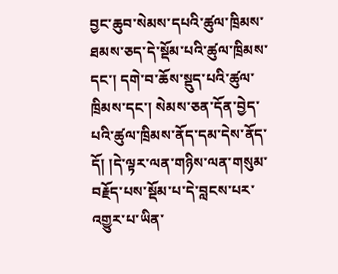བྱང་ཆུབ་སེམས་དཔའི་ཚུལ་ཁྲིམས་ཐམས་ཅད་དེ་སྡོམ་པའི་ཚུལ་ཁྲིམས་དང་། དགེ་བ་ཆོས་སྡུད་པའི་ཚུལ་ཁྲིམས་དང་། སེམས་ཅན་དོན་བྱེད་པའི་ཚུལ་ཁྲིམས་ནོད་དམ་དེས་ནོད་དོ། །དེ་ལྟར་ལན་གཉིས་ལན་གསུམ་བརྗོད་པས་སྡོམ་པ་དེ་བླངས་པར་འགྱུར་པ་ཡིན་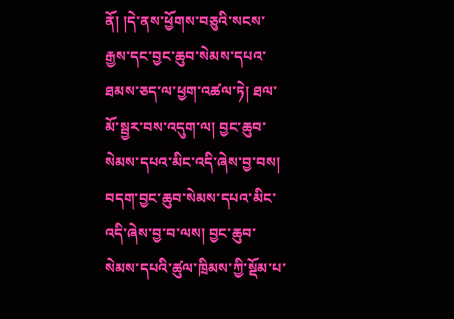ནོ། །དེ་ནས་ཕྱོགས་བཅུའི་སངས་རྒྱས་དང་བྱང་ཆུབ་སེམས་དཔའ་ཐམས་ཅད་ལ་ཕྱག་འཚལ་ཏེ། ཐལ་མོ་སྦྱར་བས་འདུག་ལ། བྱང་ཆུབ་སེམས་དཔའ་མིང་འདི་ཞེས་བྱ་བས། བདག་བྱང་ཆུབ་སེམས་དཔའ་མིང་འདི་ཞེས་བྱ་བ་ལས། བྱང་ཆུབ་སེམས་དཔའི་ཚུལ་ཁྲིམས་ཀྱི་སྡོམ་པ་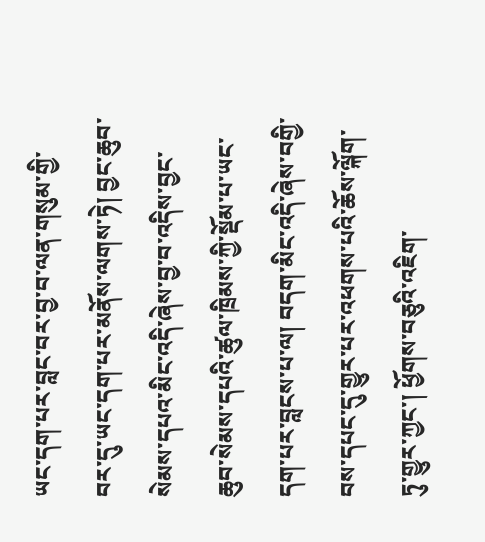ཡང་དག་པར་བླང་བར་བྱ་བ་ལན་གསུམ་གྱི་བར་དུ་ཡང་དག་པར་མནོས་ལགས་ཏེ། བྱང་ཆུབ་སེམས་དཔའ་མིང་འདི་ཞེས་བྱ་བ་འདིས་བྱང་ཆུབ་སེམས་དཔའི་ཚུལ་ཁྲིམས་ཀྱི་སྡོམ་པ་ཡང་དག་པར་བླངས་པ་ལ། བདག་མིང་འདི་ཞེས་བགྱི་བས་དཔང་དུ་གྱུར་པར་འཕགས་པའི་ཆོས་ལྐོག་ཏུ་གྱུར་ཀྱང་། ཕྱོགས་བཅུའི་འཇིག་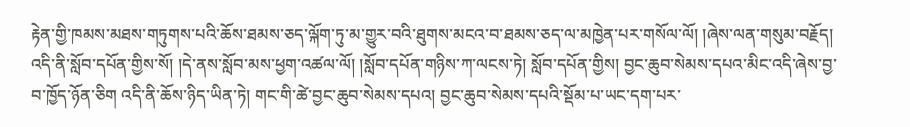རྟེན་གྱི་ཁམས་མཐས་གཏུགས་པའི་ཆོས་ཐམས་ཅད་ལྐོག་ཏུ་མ་གྱུར་བའི་ཐུགས་མངའ་བ་ཐམས་ཅད་ལ་མཁྱེན་པར་གསོལ་ལོ། །ཞེས་ལན་གསུམ་བརྗོད། འདི་ནི་སློབ་དཔོན་གྱིས་སོ། །དེ་ནས་སློབ་མས་ཕྱག་འཚལ་ལོ། །སློབ་དཔོན་གཉིས་ཀ་ལངས་ཏེ། སློབ་དཔོན་གྱིས། བྱང་ཆུབ་སེམས་དཔའ་མིང་འདི་ཞེས་བྱ་བ་ཁྱོད་ཉོན་ཅིག འདི་ནི་ཆོས་ཉིད་ཡིན་ཏེ། གང་གི་ཚེ་བྱང་ཆུབ་སེམས་དཔའ། བྱང་ཆུབ་སེམས་དཔའི་སྡོམ་པ་ཡང་དག་པར་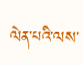ལེན་པའི་ལས་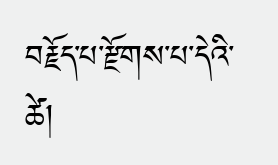བརྗོད་པ་རྫོགས་པ་དེའི་ཚེ།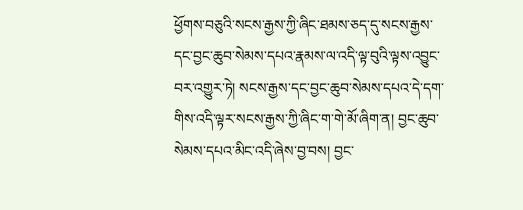ཕྱོགས་བཅུའི་སངས་རྒྱས་ཀྱི་ཞིང་ཐམས་ཅད་དུ་སངས་རྒྱས་དང་བྱང་ཆུབ་སེམས་དཔའ་རྣམས་ལ་འདི་ལྟ་བུའི་ལྟས་འབྱུང་བར་འགྱུར་ཏེ། སངས་རྒྱས་དང་བྱང་ཆུབ་སེམས་དཔའ་དེ་དག་གིས་འདི་ལྟར་སངས་རྒྱས་ཀྱི་ཞིང་ག་གེ་མོ་ཞིག་ན། བྱང་ཆུབ་སེམས་དཔའ་མིང་འདི་ཞེས་བྱ་བས། བྱང་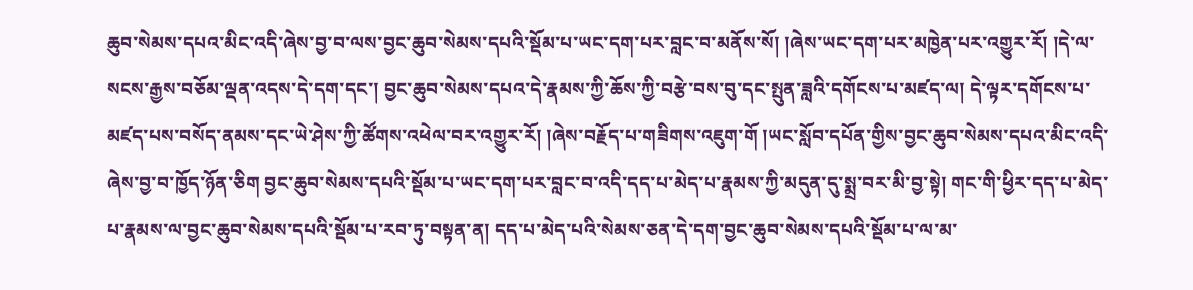ཆུབ་སེམས་དཔའ་མིང་འདི་ཞེས་བྱ་བ་ལས་བྱང་ཆུབ་སེམས་དཔའི་སྡོམ་པ་ཡང་དག་པར་བླང་བ་མནོས་སོ། །ཞེས་ཡང་དག་པར་མཁྱེན་པར་འགྱུར་རོ། །དེ་ལ་སངས་རྒྱས་བཅོམ་ལྡན་འདས་དེ་དག་དང་། བྱང་ཆུབ་སེམས་དཔའ་དེ་རྣམས་ཀྱི་ཆོས་ཀྱི་བརྩེ་བས་བུ་དང་སྤུན་ཟླའི་དགོངས་པ་མཛད་ལ། དེ་ལྟར་དགོངས་པ་མཛད་པས་བསོད་ནམས་དང་ཡེ་ཤེས་ཀྱི་ཚོགས་འཕེལ་བར་འགྱུར་རོ། །ཞེས་བརྗོད་པ་གཟིགས་འཇུག་གོ །ཡང་སློབ་དཔོན་གྱིས་བྱང་ཆུབ་སེམས་དཔའ་མིང་འདི་ཞེས་བྱ་བ་ཁྱོད་ཉོན་ཅིག བྱང་ཆུབ་སེམས་དཔའི་སྡོམ་པ་ཡང་དག་པར་བླང་བ་འདི་དད་པ་མེད་པ་རྣམས་ཀྱི་མདུན་དུ་སྨྲ་བར་མི་བྱ་སྟེ། གང་གི་ཕྱིར་དད་པ་མེད་པ་རྣམས་ལ་བྱང་ཆུབ་སེམས་དཔའི་སྡོམ་པ་རབ་ཏུ་བསྟན་ན། དད་པ་མེད་པའི་སེམས་ཅན་དེ་དག་བྱང་ཆུབ་སེམས་དཔའི་སྡོམ་པ་ལ་མ་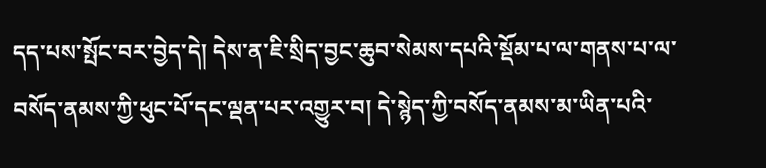དད་པས་སྤོང་བར་བྱེད་དེ། དེས་ན་ཇི་སྲིད་བྱང་ཆུབ་སེམས་དཔའི་སྡོམ་པ་ལ་གནས་པ་ལ་བསོད་ནམས་ཀྱི་ཕུང་པོ་དང་ལྡན་པར་འགྱུར་བ། དེ་སྙེད་ཀྱི་བསོད་ནམས་མ་ཡིན་པའི་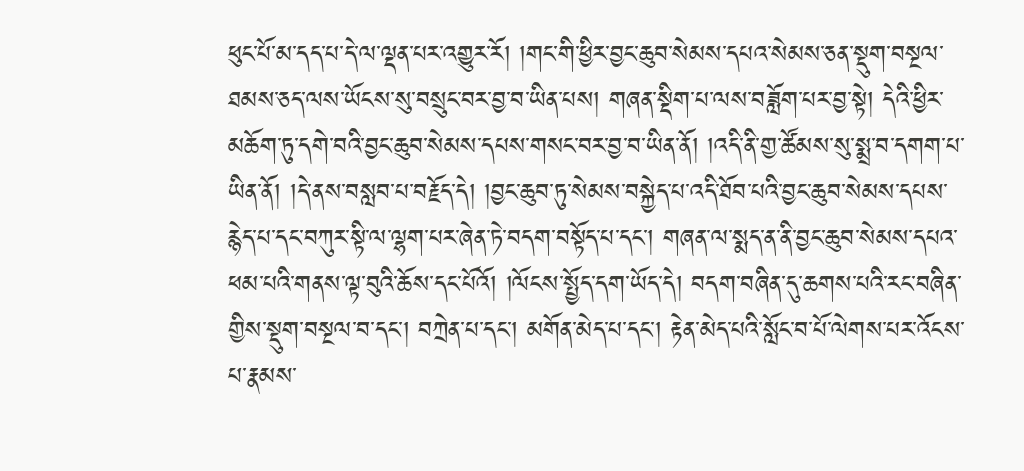ཕུང་པོ་མ་དད་པ་དེ་ལ་ལྡན་པར་འགྱུར་རོ། །གང་གི་ཕྱིར་བྱང་ཆུབ་སེམས་དཔའ་སེམས་ཅན་སྡུག་བསྔལ་ཐམས་ཅད་ལས་ཡོངས་སུ་བསྲུང་བར་བྱ་བ་ཡིན་པས། གཞན་སྡིག་པ་ལས་བཟློག་པར་བྱ་སྟེ། དེའི་ཕྱིར་མཆོག་ཏུ་དགེ་བའི་བྱང་ཆུབ་སེམས་དཔས་གསང་བར་བྱ་བ་ཡིན་ནོ། །འདི་ནི་གྱ་ཚོམས་སུ་སྨྲ་བ་དགག་པ་ཡིན་ནོ། །དེ་ནས་བསླབ་པ་བརྗོད་དེ། །བྱང་ཆུབ་ཏུ་སེམས་བསྐྱེད་པ་འདི་ཐོབ་པའི་བྱང་ཆུབ་སེམས་དཔས་རྙེད་པ་དང་བཀུར་སྟི་ལ་ལྷག་པར་ཞེན་ཏེ་བདག་བསྟོད་པ་དང་། གཞན་ལ་སྨད་ན་ནི་བྱང་ཆུབ་སེམས་དཔའ་ཕམ་པའི་གནས་ལྟ་བུའི་ཆོས་དང་པོའོ། །ལོངས་སྤྱོད་དག་ཡོད་དེ། བདག་བཞིན་དུ་ཆགས་པའི་རང་བཞིན་གྱིས་སྡུག་བསྔལ་བ་དང་། བཀྲེན་པ་དང་། མགོན་མེད་པ་དང་། རྟེན་མེད་པའི་སློང་བ་པོ་ལེགས་པར་འོངས་པ་རྣམས་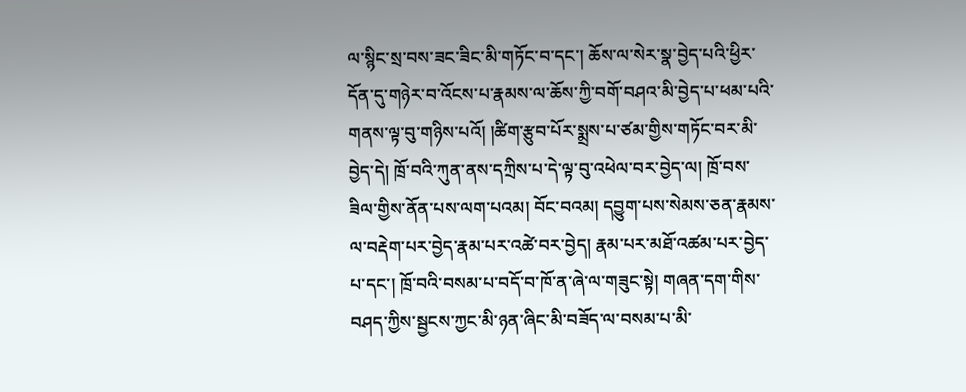ལ་སྙིང་སྲ་བས་ཟང་ཟིང་མི་གཏོང་བ་དང་། ཆོས་ལ་སེར་སྣ་བྱེད་པའི་ཕྱིར་དོན་དུ་གཉེར་བ་འོངས་པ་རྣམས་ལ་ཆོས་ཀྱི་བགོ་བཤའ་མི་བྱེད་པ་ཕམ་པའི་གནས་ལྟ་བུ་གཉིས་པའོ། །ཚིག་རྩུབ་པོར་སྨྲས་པ་ཙམ་གྱིས་གཏོང་བར་མི་བྱེད་དེ། ཁྲོ་བའི་ཀུན་ནས་དཀྲིས་པ་དེ་ལྟ་བུ་འཕེལ་བར་བྱེད་ལ། ཁྲོ་བས་ཟིལ་གྱིས་ནོན་པས་ལག་པའམ། བོང་བའམ། དབྱུག་པས་སེམས་ཅན་རྣམས་ལ་བརྡེག་པར་བྱེད་རྣམ་པར་འཚེ་བར་བྱེད། རྣམ་པར་མཐོ་འཚམ་པར་བྱེད་པ་དང་། ཁྲོ་བའི་བསམ་པ་བདོ་བ་ཁོ་ན་ཞེ་ལ་གཟུང་སྟེ། གཞན་དག་གིས་བཤད་ཀྱིས་སྦྱངས་ཀྱང་མི་ཉན་ཞིང་མི་བཟོད་ལ་བསམ་པ་མི་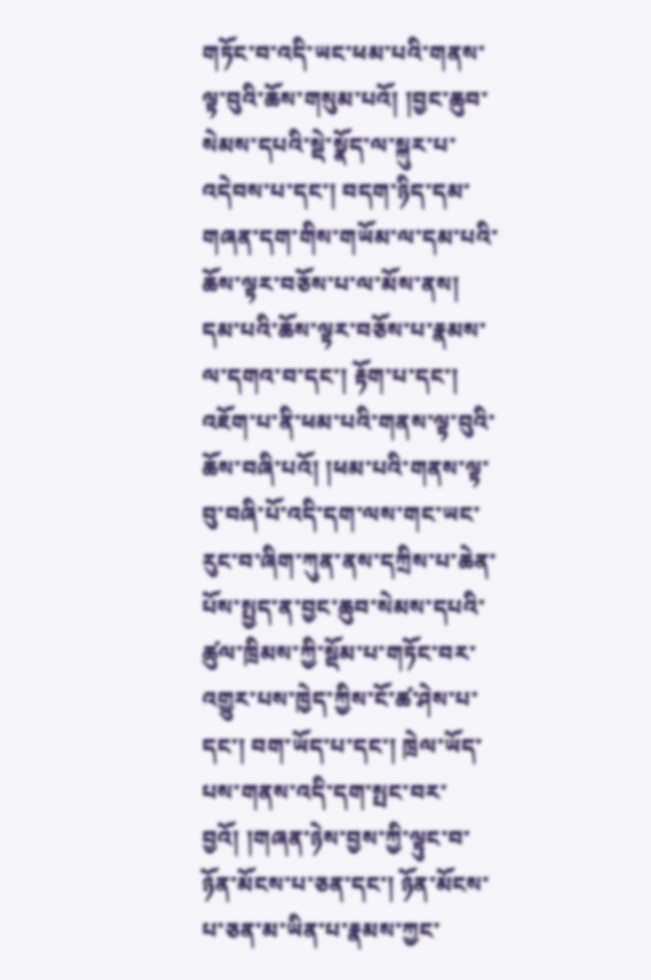གཏོང་བ་འདི་ཡང་ཕམ་པའི་གནས་ལྟ་བུའི་ཆོས་གསུམ་པའོ། །བྱང་ཆུབ་སེམས་དཔའི་སྡེ་སྣོད་ལ་སྐུར་པ་འདེབས་པ་དང་། བདག་ཉིད་དམ་གཞན་དག་གིས་གཡོམ་ལ་དམ་པའི་ཆོས་ལྟར་བཅོས་པ་ལ་མོས་ནས། དམ་པའི་ཆོས་ལྟར་བཅོས་པ་རྣམས་ལ་དགའ་བ་དང་། རྟོག་པ་དང་། འཇོག་པ་ནི་ཕམ་པའི་གནས་ལྟ་བུའི་ཆོས་བཞི་པའོ། །ཕམ་པའི་གནས་ལྟ་བུ་བཞི་པོ་འདི་དག་ལས་གང་ཡང་རུང་བ་ཞིག་ཀུན་ནས་དཀྲིས་པ་ཆེན་པོས་སྤྱད་ན་བྱང་ཆུབ་སེམས་དཔའི་ཚུལ་ཁྲིམས་ཀྱི་སྡོམ་པ་གཏོང་བར་འགྱུར་པས་ཁྱེད་ཀྱིས་ངོ་ཚ་ཤེས་པ་དང་། བག་ཡོད་པ་དང་། ཁྲེལ་ཡོད་པས་གནས་འདི་དག་སྤང་བར་བྱའོ། །གཞན་ཉེས་བྱས་ཀྱི་ལྟུང་བ་ཉོན་མོངས་པ་ཅན་དང་། ཉོན་མོངས་པ་ཅན་མ་ཡིན་པ་རྣམས་ཀྱང་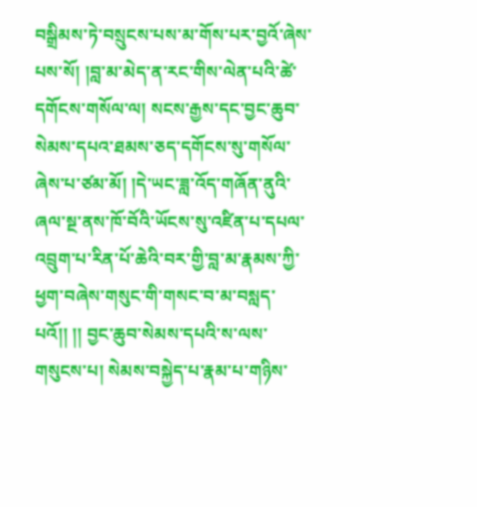བསྒྲིམས་ཏེ་བསྲུངས་པས་མ་གོས་པར་བྱའོ་ཞེས་པས་སོ། །བླ་མ་མེད་ན་རང་གིས་ལེན་པའི་ཚེ་དགོངས་གསོལ་ལ། སངས་རྒྱས་དང་བྱང་ཆུབ་སེམས་དཔའ་ཐམས་ཅད་དགོངས་སུ་གསོལ་ཞེས་པ་ཙམ་མོ། །དེ་ཡང་ཟླ་འོད་གཞོན་ནུའི་ཞལ་སྔ་ནས་ཁོ་བོའི་ཡོངས་སུ་འཛིན་པ་དཔལ་འབྲུག་པ་རིན་པོ་ཆེའི་བར་གྱི་བླ་མ་རྣམས་ཀྱི་ཕྱག་བཞེས་གསུང་གི་གསང་བ་མ་བསླད་པའོ།། །། བྱང་ཆུབ་སེམས་དཔའི་ས་ལས་གསུངས་པ། སེམས་བསྐྱེད་པ་རྣམ་པ་གཉིས་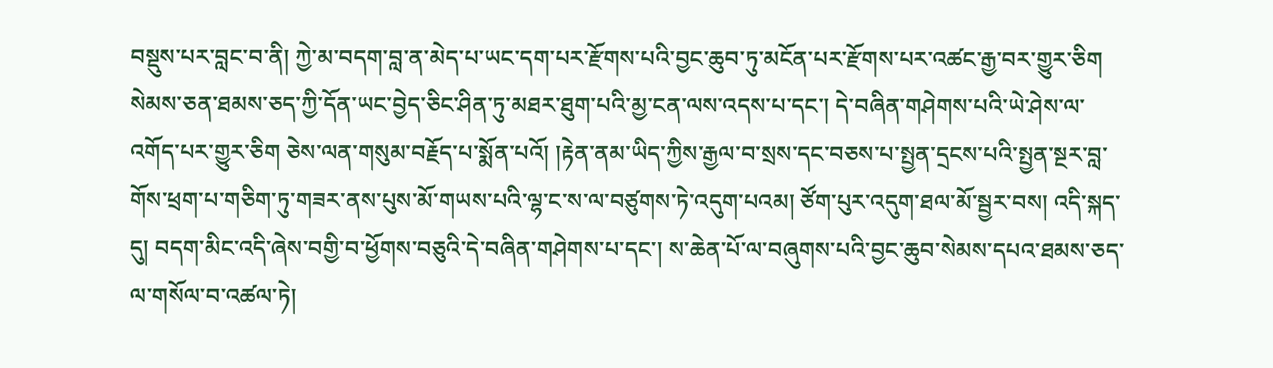བསྡུས་པར་བླང་བ་ནི། ཀྱེ་མ་བདག་བླ་ན་མེད་པ་ཡང་དག་པར་རྫོགས་པའི་བྱང་ཆུབ་ཏུ་མངོན་པར་རྫོགས་པར་འཚང་རྒྱ་བར་གྱུར་ཅིག སེམས་ཅན་ཐམས་ཅད་ཀྱི་དོན་ཡང་བྱེད་ཅིང་ཤིན་ཏུ་མཐར་ཐུག་པའི་མྱ་ངན་ལས་འདས་པ་དང་། དེ་བཞིན་གཤེགས་པའི་ཡེ་ཤེས་ལ་འགོད་པར་གྱུར་ཅིག ཅེས་ལན་གསུམ་བརྗོད་པ་སྨོན་པའོ། །རྟེན་ནམ་ཡིད་ཀྱིས་རྒྱལ་བ་སྲས་དང་བཅས་པ་སྤྱན་དྲངས་པའི་སྤྱན་སྔར་བླ་གོས་ཕྲག་པ་གཅིག་ཏུ་གཟར་ནས་པུས་མོ་གཡས་པའི་ལྷ་ང་ས་ལ་བཙུགས་ཏེ་འདུག་པའམ། ཙོག་པུར་འདུག་ཐལ་མོ་སྦྱར་བས། འདི་སྐད་དུ། བདག་མིང་འདི་ཞེས་བགྱི་བ་ཕྱོགས་བཅུའི་དེ་བཞིན་གཤེགས་པ་དང་། ས་ཆེན་པོ་ལ་བཞུགས་པའི་བྱང་ཆུབ་སེམས་དཔའ་ཐམས་ཅད་ལ་གསོལ་བ་འཚལ་ཏེ།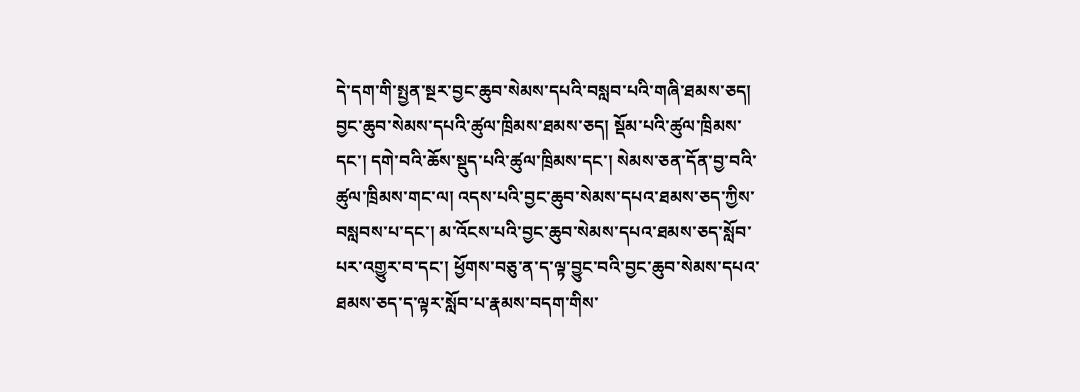དེ་དག་གི་སྤྱན་སྔར་བྱང་ཆུབ་སེམས་དཔའི་བསླབ་པའི་གཞི་ཐམས་ཅད། བྱང་ཆུབ་སེམས་དཔའི་ཚུལ་ཁྲིམས་ཐམས་ཅད། སྡོམ་པའི་ཚུལ་ཁྲིམས་དང་། དགེ་བའི་ཆོས་སྡུད་པའི་ཚུལ་ཁྲིམས་དང་། སེམས་ཅན་དོན་བྱ་བའི་ཚུལ་ཁྲིམས་གང་ལ། འདས་པའི་བྱང་ཆུབ་སེམས་དཔའ་ཐམས་ཅད་ཀྱིས་བསླབས་པ་དང་། མ་འོངས་པའི་བྱང་ཆུབ་སེམས་དཔའ་ཐམས་ཅད་སློབ་པར་འགྱུར་བ་དང་། ཕྱོགས་བཅུ་ན་ད་ལྟ་བྱུང་བའི་བྱང་ཆུབ་སེམས་དཔའ་ཐམས་ཅད་ད་ལྟར་སློབ་པ་རྣམས་བདག་གིས་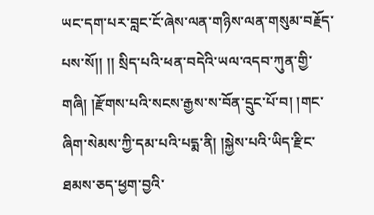ཡང་དག་པར་བླང་ངོ་ཞེས་ལན་གཉིས་ལན་གསུམ་བརྗོད་པས་སོ།། །། སྲིད་པའི་ཕན་བདེའི་ཡལ་འདབ་ཀུན་གྱི་གཞི། །རྫོགས་པའི་སངས་རྒྱས་ས་བོན་དྲུང་པོ་བ། །གང་ཞིག་སེམས་ཀྱི་དམ་པའི་པདྨ་ནི། །སྐྱེས་པའི་ཡིད་རྫིང་ཐམས་ཅད་ཕྱག་བྱའི་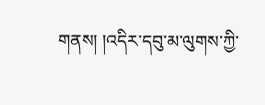གནས། །འདིར་དབུ་མ་ལུགས་ཀྱི་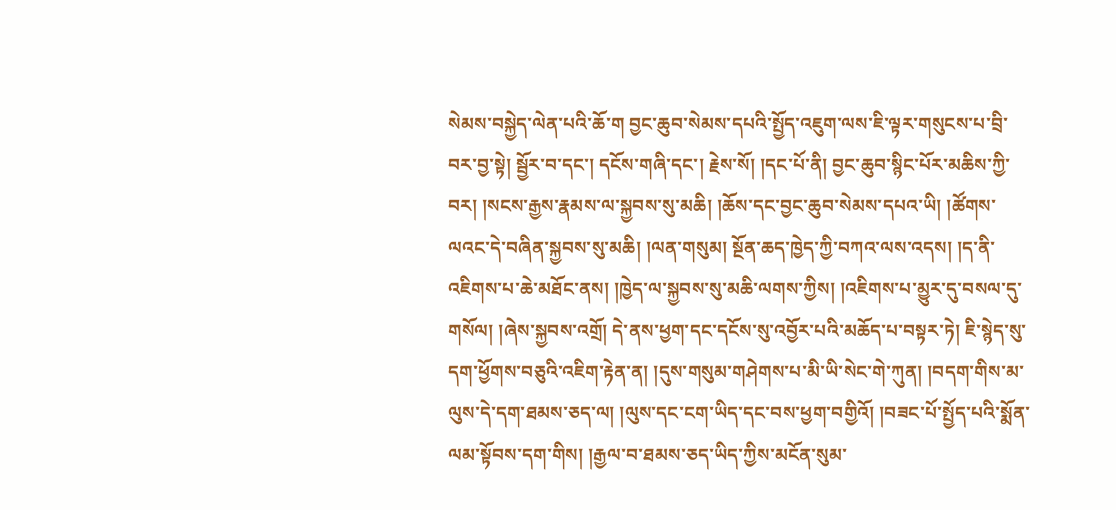སེམས་བསྐྱེད་ལེན་པའི་ཆོ་ག བྱང་ཆུབ་སེམས་དཔའི་སྤྱོད་འཇུག་ལས་ཇི་ལྟར་གསུངས་པ་བྲི་བར་བྱ་སྟེ། སྦྱོར་བ་དང་། དངོས་གཞི་དང་། རྗེས་སོ། །དང་པོ་ནི། བྱང་ཆུབ་སྙིང་པོར་མཆིས་ཀྱི་བར། །སངས་རྒྱས་རྣམས་ལ་སྐྱབས་སུ་མཆི། །ཆོས་དང་བྱང་ཆུབ་སེམས་དཔའ་ཡི། །ཚོགས་ལའང་དེ་བཞིན་སྐྱབས་སུ་མཆི། །ལན་གསུམ། སྔོན་ཆད་ཁྱེད་ཀྱི་བཀའ་ལས་འདས། །ད་ནི་འཇིགས་པ་ཆེ་མཐོང་ནས། །ཁྱེད་ལ་སྐྱབས་སུ་མཆི་ལགས་ཀྱིས། །འཇིགས་པ་མྱུར་དུ་བསལ་དུ་གསོལ། །ཞེས་སྐྱབས་འགྲོ། དེ་ནས་ཕྱག་དང་དངོས་སུ་འབྱོར་པའི་མཆོད་པ་བསྟར་ཏེ། ཇི་སྙེད་སུ་དག་ཕྱོགས་བཅུའི་འཇིག་རྟེན་ན། །དུས་གསུམ་གཤེགས་པ་མི་ཡི་སེང་གེ་ཀུན། །བདག་གིས་མ་ལུས་དེ་དག་ཐམས་ཅད་ལ། །ལུས་དང་ངག་ཡིད་དང་བས་ཕྱག་བགྱིའོ། །བཟང་པོ་སྤྱོད་པའི་སྨོན་ལམ་སྟོབས་དག་གིས། །རྒྱལ་བ་ཐམས་ཅད་ཡིད་ཀྱིས་མངོན་སུམ་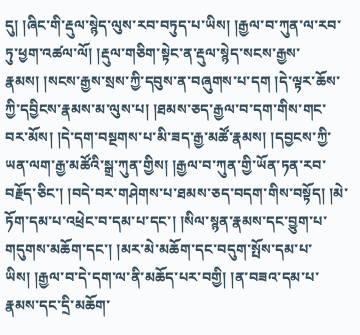དུ། །ཞིང་གི་རྡུལ་སྙེད་ལུས་རབ་བཏུད་པ་ཡིས། །རྒྱལ་བ་ཀུན་ལ་རབ་ཏུ་ཕྱག་འཚལ་ལོ། །རྡུལ་གཅིག་སྟེང་ན་རྡུལ་སྙེད་སངས་རྒྱས་རྣམས། །སངས་རྒྱས་སྲས་ཀྱི་དབུས་ན་བཞུགས་པ་དག །དེ་ལྟར་ཆོས་ཀྱི་དབྱིངས་རྣམས་མ་ལུས་པ། །ཐམས་ཅད་རྒྱལ་བ་དག་གིས་གང་བར་མོས། །དེ་དག་བསྔགས་པ་མི་ཟད་རྒྱ་མཚོ་རྣམས། །དབྱངས་ཀྱི་ཡན་ལག་རྒྱ་མཚོའི་སྒྲ་ཀུན་གྱིས། །རྒྱལ་བ་ཀུན་གྱི་ཡོན་ཏན་རབ་བརྗོད་ཅིང་། །བདེ་བར་གཤེགས་པ་ཐམས་ཅད་བདག་གིས་བསྟོད། །མེ་ཏོག་དམ་པ་འཕྲེང་བ་དམ་པ་དང་། །སིལ་སྙན་རྣམས་དང་བྱུག་པ་གདུགས་མཆོག་དང་། །མར་མེ་མཆོག་དང་བདུག་སྤོས་དམ་པ་ཡིས། །རྒྱལ་བ་དེ་དག་ལ་ནི་མཆོད་པར་བགྱི། །ན་བཟའ་དམ་པ་རྣམས་དང་དྲི་མཆོག་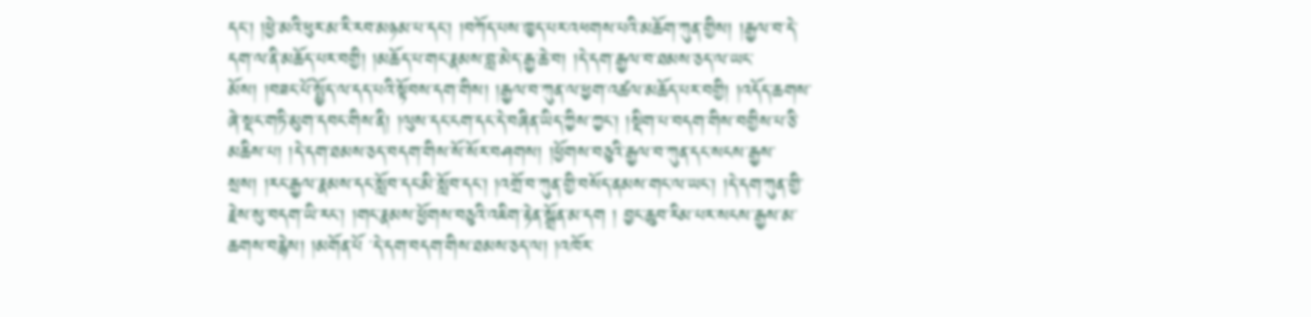དང་། །ཕྱེ་མའི་ཕུར་མ་རི་རབ་མཉམ་པ་དང་། །བཀོད་པས་ཁྱད་པར་འཕགས་པའི་མཆོག་ཀུན་གྱིས། །རྒྱལ་བ་དེ་དག་ལ་ནི་མཆོད་པར་བགྱི། །མཆོད་པ་གང་རྣམས་བླ་མེད་རྒྱ་ཆེ་བ། །དེ་དག་རྒྱལ་བ་ཐམས་ཅད་ལ་ཡང་མོས། །བཟང་པོ་སྤྱོད་ལ་དད་པའི་སྟོབས་དག་གིས། །རྒྱལ་བ་ཀུན་ལ་ཕྱག་འཚལ་མཆོད་པར་བགྱི། །འདོད་ཆགས་ཞེ་སྡང་གཏི་མུག་དབང་གིས་ནི། །ལུས་དང་ངག་དང་དེ་བཞིན་ཡིད་ཀྱིས་ཀྱང་། །སྡིག་པ་བདག་གིས་བགྱིས་པ་ཅི་མཆིས་པ། །དེ་དག་ཐམས་ཅད་བདག་གིས་སོ་སོར་བཤགས། །ཕྱོགས་བཅུའི་རྒྱལ་བ་ཀུན་དང་སངས་རྒྱས་སྲས། །རང་རྒྱལ་རྣམས་དང་སློབ་དང་མི་སློབ་དང་། །འགྲོ་བ་ཀུན་གྱི་བསོད་ནམས་གང་ལ་ཡང་། །དེ་དག་ཀུན་གྱི་རྗེས་སུ་བདག་ཡི་རང་། །གང་རྣམས་ཕྱོགས་བཅུའི་འཇིག་རྟེན་སྒྲོན་མ་དག ། བྱང་ཆུབ་རིམ་པར་སངས་རྒྱས་མ་ཆགས་བརྙེས། །མགོན་པོ ་དེ་དག་བདག་གིས་ཐམས་ཅད་ལ། །འཁོར་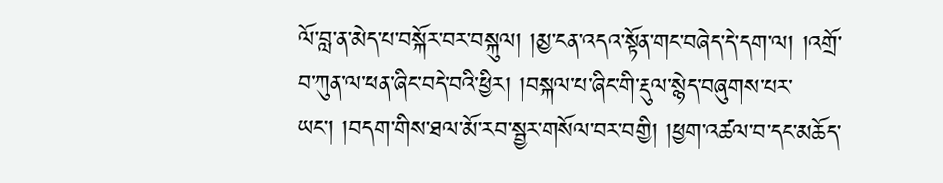ལོ་བླ་ན་མེད་པ་བསྐོར་བར་བསྐུལ། །མྱ་ངན་འདའ་སྟོན་གང་བཞེད་དེ་དག་ལ། །འགྲོ་བ་ཀུན་ལ་ཕན་ཞིང་བདེ་བའི་ཕྱིར། །བསྐལ་པ་ཞིང་གི་རྡུལ་སྙེད་བཞུགས་པར་ཡང་། །བདག་གིས་ཐལ་མོ་རབ་སྦྱར་གསོལ་བར་བགྱི། །ཕྱག་འཚལ་བ་དང་མཆོད་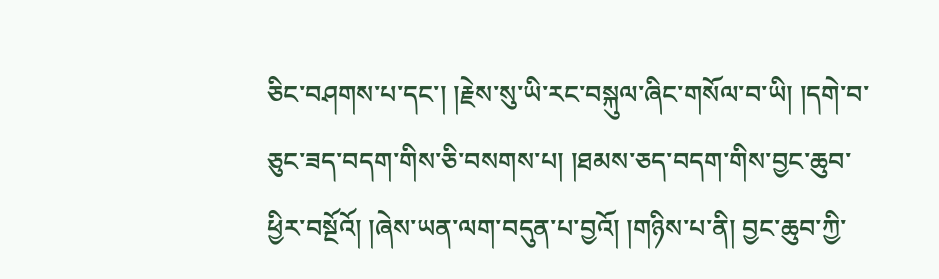ཅིང་བཤགས་པ་དང་། །རྗེས་སུ་ཡི་རང་བསྐུལ་ཞིང་གསོལ་བ་ཡི། །དགེ་བ་ཅུང་ཟད་བདག་གིས་ཅི་བསགས་པ། །ཐམས་ཅད་བདག་གིས་བྱང་ཆུབ་ཕྱིར་བསྔོའོ། །ཞེས་ཡན་ལག་བདུན་པ་བྱའོ། །གཉིས་པ་ནི། བྱང་ཆུབ་ཀྱི་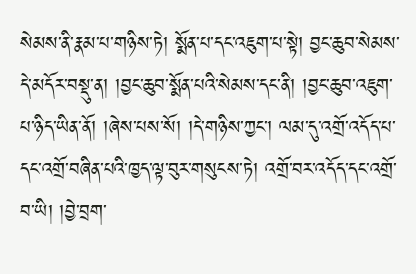སེམས་ནི་རྣམ་པ་གཉིས་ཏེ། སྨོན་པ་དང་འཇུག་པ་སྟེ། བྱང་ཆུབ་སེམས་དེ་མདོར་བསྡུ་ན། །བྱང་ཆུབ་སྨོན་པའི་སེམས་དང་ནི། །བྱང་ཆུབ་འཇུག་པ་ཉིད་ཡིན་ནོ། །ཞེས་པས་སོ། །དེ་གཉིས་ཀྱང་། ལམ་དུ་འགྲོ་འདོད་པ་དང་འགྲོ་བཞིན་པའི་ཁྱད་ལྟ་བུར་གསུངས་ཏེ། འགྲོ་བར་འདོད་དང་འགྲོ་བ་ཡི། །བྱེ་བྲག་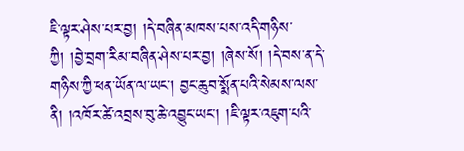ཇི་ལྟར་ཤེས་པར་བྱ། །དེ་བཞིན་མཁས་པས་འདི་གཉིས་ཀྱི། །བྱེ་བྲག་རིམ་བཞིན་ཤེས་པར་བྱ། །ཞེས་སོ། །དེ་བས་ན་དེ་གཉིས་ཀྱི་ཕན་ཡོན་ལ་ཡང་། བྱང་ཆུབ་སྨོན་པའི་སེམས་ལས་ནི། །འཁོར་ཚེ་འབྲས་བུ་ཆེ་འབྱུང་ཡང་། །ཇི་ལྟར་འཇུག་པའི་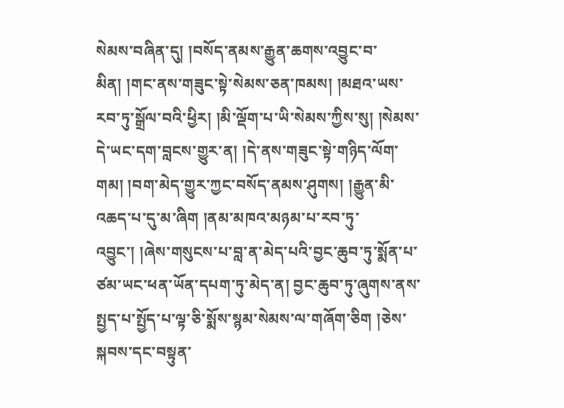སེམས་བཞིན་དུ། །བསོད་ནམས་རྒྱུན་ཆགས་འབྱུང་བ་མིན། །གང་ནས་གཟུང་སྟེ་སེམས་ཅན་ཁམས། །མཐའ་ཡས་རབ་ཏུ་སྒྲོལ་བའི་ཕྱིར། །མི་ལྡོག་པ་ཡི་སེམས་ཀྱིས་སུ། །སེམས་དེ་ཡང་དག་བླངས་གྱུར་ན། །དེ་ནས་གཟུང་སྟེ་གཉིད་ལོག་གམ། །བག་མེད་གྱུར་ཀྱང་བསོད་ནམས་ཤུགས། །རྒྱུན་མི་འཆད་པ་དུ་མ་ཞིག །ནམ་མཁའ་མཉམ་པ་རབ་ཏུ་འབྱུང་། །ཞེས་གསུངས་པ་བླ་ན་མེད་པའི་བྱང་ཆུབ་ཏུ་སྨོན་པ་ཙམ་ཡང་ཕན་ཡོན་དཔག་ཏུ་མེད་ན། བྱང་ཆུབ་ཏུ་ཞུགས་ནས་སྤྱད་པ་སྤྱོད་པ་ལྟ་ཅི་སྨོས་སྙམ་སེམས་ལ་གཞོག་ཅིག །ཅེས་སྐབས་དང་བསྟུན་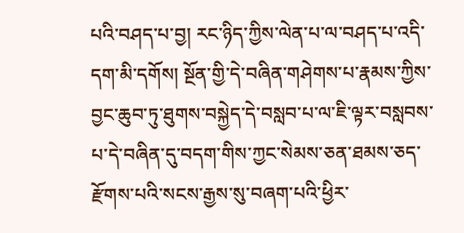པའི་བཤད་པ་བྱ། རང་ཉིད་ཀྱིས་ལེན་པ་ལ་བཤད་པ་འདི་དག་མི་དགོས། སྔོན་གྱི་དེ་བཞིན་གཤེགས་པ་རྣམས་ཀྱིས་བྱང་ཆུབ་ཏུ་ཐུགས་བསྐྱེད་དེ་བསླབ་པ་ལ་ཇི་ལྟར་བསླབས་པ་དེ་བཞིན་དུ་བདག་གིས་ཀྱང་སེམས་ཅན་ཐམས་ཅད་རྫོགས་པའི་སངས་རྒྱས་སུ་བཞག་པའི་ཕྱིར་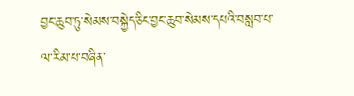བྱང་ཆུབ་ཏུ་སེམས་བསྐྱེད་ཅིང་བྱང་ཆུབ་སེམས་དཔའི་བསླབ་པ་ལ་རིམ་པ་བཞིན་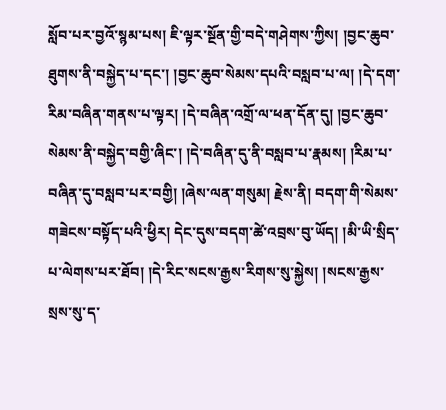སློབ་པར་བྱའོ་སྙམ་པས། ཇི་ལྟར་སྔོན་གྱི་བདེ་གཤེགས་ཀྱིས། །བྱང་ཆུབ་ཐུགས་ནི་བསྐྱེད་པ་དང་། །བྱང་ཆུབ་སེམས་དཔའི་བསླབ་པ་ལ། །དེ་དག་རིམ་བཞིན་གནས་པ་ལྟར། །དེ་བཞིན་འགྲོ་ལ་ཕན་དོན་དུ། །བྱང་ཆུབ་སེམས་ནི་བསྐྱེད་བགྱི་ཞིང་། །དེ་བཞིན་དུ་ནི་བསླབ་པ་རྣམས། །རིམ་པ་བཞིན་དུ་བསླབ་པར་བགྱི། །ཞེས་ལན་གསུམ། རྗེས་ནི། བདག་གི་སེམས་གཟེངས་བསྟོད་པའི་ཕྱིར། དེང་དུས་བདག་ཚེ་འབྲས་བུ་ཡོད། །མི་ཡི་སྲིད་པ་ལེགས་པར་ཐོབ། །དེ་རིང་སངས་རྒྱས་རིགས་སུ་སྐྱེས། །སངས་རྒྱས་སྲས་སུ་ད་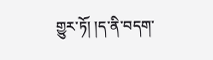གྱུར་ཏོ། །ད་ནི་བདག་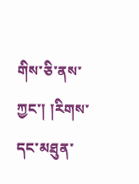གིས་ཅི་ནས་ཀྱང་། །རིགས་དང་མཐུན་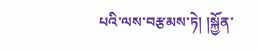པའི་ལས་བརྩམས་ཏེ། །སྐྱོན་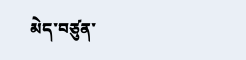མེད་བཙུན་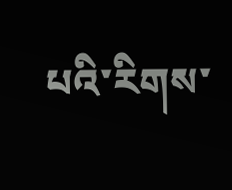པའི་རིགས་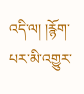འདི་ལ། །རྙོག་པར་མི་འགྱུར་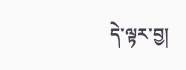དེ་ལྟར་བྱ།